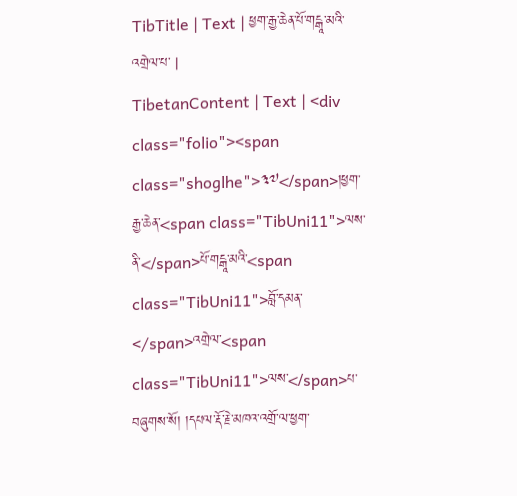TibTitle | Text | ཕྱག་རྒྱ་ཆེན་པོ་གངྒཱ་མའི་འགྲེལ་པ་ |
TibetanContent | Text | <div class="folio"><span class="shoglhe">༣༧</span>།ཕྱག་རྒྱ་ཆེན་<span class="TibUni11">ལས་ནི་</span>པོ་གངྒཱ་མའི་<span class="TibUni11">བློ་དམན་</span>འགྲེལ་<span class="TibUni11">ལས་</span>པ་བཞུགས་སོ། །དཔལ་རྡོ་རྗེ་མཁའ་འགྲོ་ལ་ཕྱག་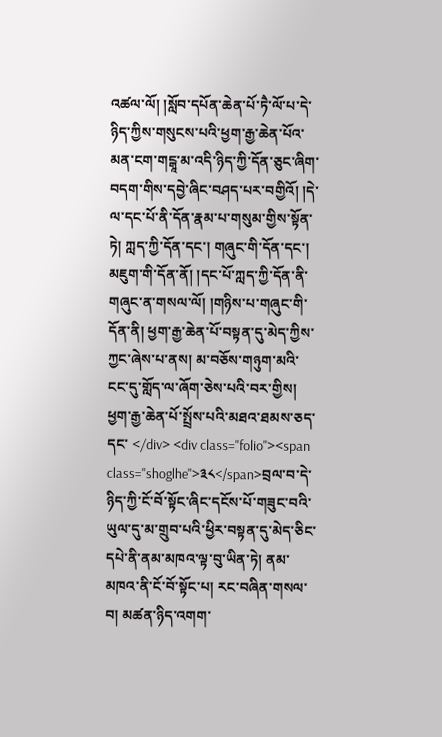འཚལ་ལོ། །སློབ་དཔོན་ཆེན་པོ་ཏཻ་ལོ་པ་དེ་ཉིད་ཀྱིས་གསུངས་པའི་ཕྱག་རྒྱ་ཆེན་པོའ་མན་ངག་གངྒཱ་མ་འདི་ཉིད་ཀྱི་དོན་ཅུང་ཞིག་བདག་གིས་དབྱེ་ཞིང་བཤད་པར་བགྱིའོ། །དེ་ལ་དང་པོ་ནི་དོན་རྣམ་པ་གསུམ་གྱིས་སྟོན་ཏེ། ཀླད་ཀྱི་དོན་དང་། གཞུང་གི་དོན་དང་། མཇུག་གི་དོན་ནོ། །དང་པོ་ཀླད་ཀྱི་དོན་ནི་གཞུང་ན་གསལ་ལོ། །གཉིས་པ་གཞུང་གི་དོན་ནི། ཕྱག་རྒྱ་ཆེན་པོ་བསྟན་དུ་མེད་ཀྱིས་ཀྱང་ཞེས་པ་ནས། མ་བཅོས་གཉུག་མའི་ངང་དུ་གློད་ལ་ཞོག་ཅེས་པའི་བར་གྱིས། ཕྱག་རྒྱ་ཆེན་པོ་སྤྲོས་པའི་མཐའ་ཐམས་ཅད་དང་ </div> <div class="folio"><span class="shoglhe">༣༨</span>བྲལ་བ་དེ་ཉིད་ཀྱི་ངོ་བོ་སྟོང་ཞིང་དངོས་པོ་གཟུང་བའི་ཡུལ་དུ་མ་གྲུབ་པའི་ཕྱིར་བསྟན་དུ་མེད་ཅིང་དཔེ་ནི་ནམ་མཁའ་ལྟ་བུ་ཡིན་ཏེ། ནམ་མཁའ་ནི་ངོ་བོ་སྟོང་པ། རང་བཞིན་གསལ་བ། མཚན་ཉིད་འགག་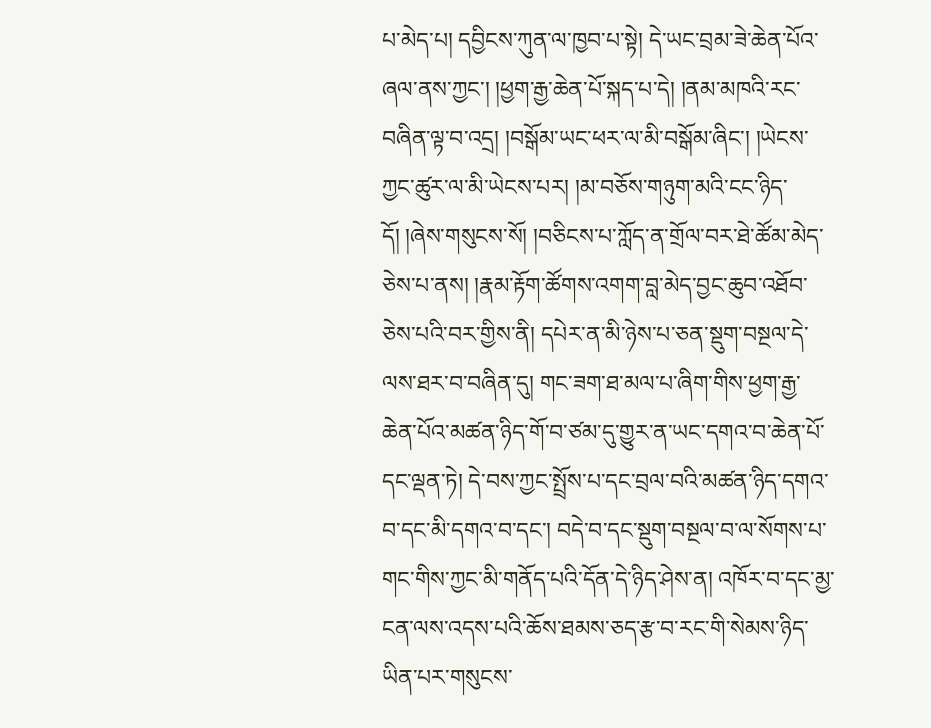པ་མེད་པ། དབྱིངས་ཀུན་ལ་ཁྱབ་པ་སྟེ། དེ་ཡང་བྲམ་ཟེ་ཆེན་པོའ་ཞལ་ནས་ཀྱང་། །ཕྱག་རྒྱ་ཆེན་པོ་སྐད་པ་དེ། །ནམ་མཁའི་རང་བཞིན་ལྟ་བ་འདྲ། །བསྒོམ་ཡང་ཕར་ལ་མི་བསྒོམ་ཞིང་། །ཡེངས་ཀྱང་ཚུར་ལ་མི་ཡེངས་པར། །མ་བཅོས་གཉུག་མའི་ངང་ཉིད་དོ། །ཞེས་གསུངས་སོ། །བཅིངས་པ་ཀློད་ན་གྲོལ་བར་ཐེ་ཚོམ་མེད་ཅེས་པ་ནས། །རྣམ་རྟོག་ཚོགས་འགག་བླ་མེད་བྱང་ཆུབ་འཐོབ་ཅེས་པའི་བར་གྱིས་ནི། དཔེར་ན་མི་ཉེས་པ་ཅན་སྡུག་བསྔལ་དེ་ལས་ཐར་བ་བཞིན་དུ། གང་ཟག་ཐ་མལ་པ་ཞིག་གིས་ཕྱག་རྒྱ་ཆེན་པོའ་མཚན་ཉིད་གོ་བ་ཙམ་དུ་གྱུར་ན་ཡང་དགའ་བ་ཆེན་པོ་དང་ལྡན་ཏེ། དེ་བས་ཀྱང་སྤྲོས་པ་དང་བྲལ་བའི་མཚན་ཉིད་དགའ་བ་དང་མི་དགའ་བ་དང་། བདེ་བ་དང་སྡུག་བསྔལ་བ་ལ་སོགས་པ་གང་གིས་ཀྱང་མི་གནོད་པའི་དོན་དེ་ཉིད་ཤེས་ན། འཁོར་བ་དང་མྱ་ངན་ལས་འདས་པའི་ཆོས་ཐམས་ཅད་རྩ་བ་རང་གི་སེམས་ཉིད་ཡིན་པར་གསུངས་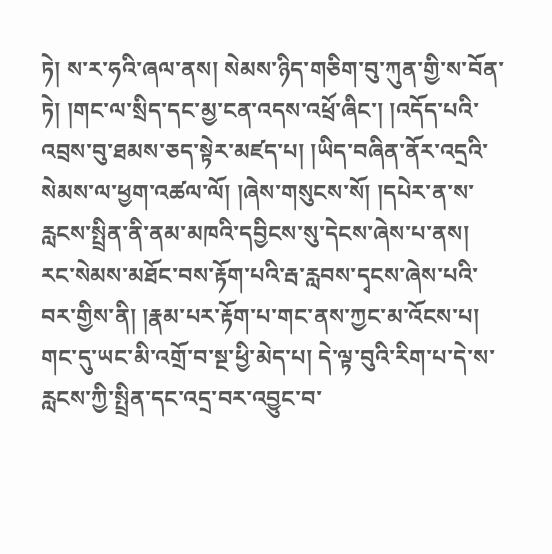ཏེ། ས་ར་ཧའི་ཞལ་ནས། སེམས་ཉིད་གཅིག་བུ་ཀུན་གྱི་ས་བོན་ཏེ། །གང་ལ་སྲིད་དང་མྱ་ངན་འདས་འཕྲོ་ཞིང་། །འདོད་པའི་འབྲས་བུ་ཐམས་ཅད་སྟེར་མཛད་པ། །ཡིད་བཞིན་ནོར་འདྲའི་སེམས་ལ་ཕྱག་འཚལ་ལོ། །ཞེས་གསུངས་སོ། །དཔེར་ན་ས་རླངས་སྤྲིན་ནི་ནམ་མཁའི་དབྱིངས་སུ་དེངས་ཞེས་པ་ནས། རང་སེམས་མཐོང་བས་རྟོག་པའི་རྦ་རླབས་དྭངས་ཞེས་པའི་བར་གྱིས་ནི། །རྣམ་པར་རྟོག་པ་གང་ནས་ཀྱང་མ་འོངས་པ། གང་དུ་ཡང་མི་འགྲོ་བ་སྔ་ཕྱི་མེད་པ། དེ་ལྟ་བུའི་རིག་པ་དེ་ས་རླངས་ཀྱི་སྤྲིན་དང་འདྲ་བར་འབྱུང་བ་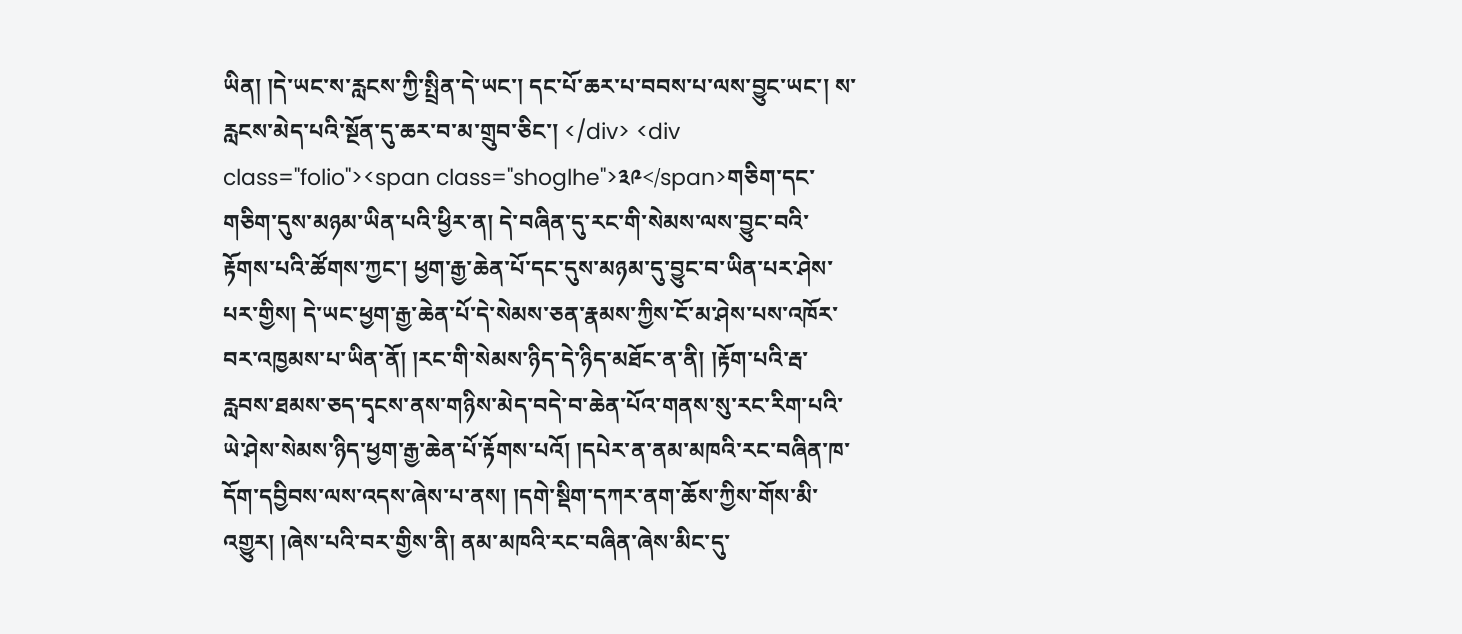ཡིན། །དེ་ཡང་ས་རླངས་ཀྱི་སྤྲིན་དེ་ཡང་། དང་པོ་ཆར་པ་བབས་པ་ལས་བྱུང་ཡང་། ས་རླངས་མེད་པའི་སྔོན་དུ་ཆར་བ་མ་གྲུབ་ཅིང་། </div> <div class="folio"><span class="shoglhe">༣༩</span>གཅིག་དང་གཅིག་དུས་མཉམ་ཡིན་པའི་ཕྱིར་ན། དེ་བཞིན་དུ་རང་གི་སེམས་ལས་བྱུང་བའི་རྟོགས་པའི་ཚོགས་ཀྱང་། ཕྱག་རྒྱ་ཆེན་པོ་དང་དུས་མཉམ་དུ་བྱུང་བ་ཡིན་པར་ཤེས་པར་གྱིས། དེ་ཡང་ཕྱག་རྒྱ་ཆེན་པོ་དེ་སེམས་ཅན་རྣམས་ཀྱིས་ངོ་མ་ཤེས་པས་འཁོར་བར་འཁྱམས་པ་ཡིན་ནོ། །རང་གི་སེམས་ཉིད་དེ་ཉིད་མཐོང་ན་ནི། །རྟོག་པའི་རྦ་རླབས་ཐམས་ཅད་དྭངས་ནས་གཉིས་མེད་བདེ་བ་ཆེན་པོའ་གནས་སུ་རང་རིག་པའི་ཡེ་ཤེས་སེམས་ཉིད་ཕྱག་རྒྱ་ཆེན་པོ་རྟོགས་པའོ། །དཔེར་ན་ནམ་མཁའི་རང་བཞིན་ཁ་དོག་དབྱིབས་ལས་འདས་ཞེས་པ་ནས། །དགེ་སྡིག་དཀར་ནག་ཆོས་ཀྱིས་གོས་མི་འགྱུར། །ཞེས་པའི་བར་གྱིས་ནི། ནམ་མཁའི་རང་བཞིན་ཞེས་མིང་དུ་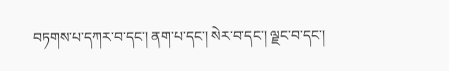བཏགས་པ་དཀར་བ་དང་། ནག་པ་དང་། སེར་བ་དང་། ལྗང་བ་དང་།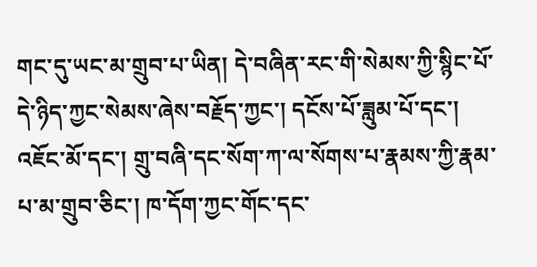གང་དུ་ཡང་མ་གྲུབ་པ་ཡིན། དེ་བཞིན་རང་གི་སེམས་ཀྱི་སྙིང་པོ་དེ་ཉིད་ཀྱང་སེམས་ཞེས་བརྗོད་ཀྱང་། དངོས་པོ་ཟླུམ་པོ་དང་། འཇོང་མོ་དང་། གྲུ་བཞི་དང་སོག་ཀ་ལ་སོགས་པ་རྣམས་ཀྱི་རྣམ་པ་མ་གྲུབ་ཅིང་། ཁ་དོག་ཀྱང་གོང་དང་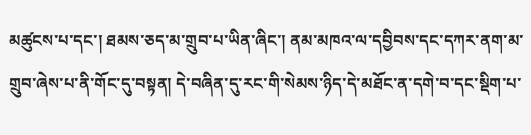མཚུངས་པ་དང་། ཐམས་ཅད་མ་གྲུབ་པ་ཡིན་ཞིང་། ནམ་མཁའ་ལ་དབྱིབས་དང་དཀར་ནག་མ་གྲུབ་ཞེས་པ་ནི་གོང་དུ་བསྟན། དེ་བཞིན་དུ་རང་གི་སེམས་ཉིད་དེ་མཐོང་ན་དགེ་བ་དང་སྡིག་པ་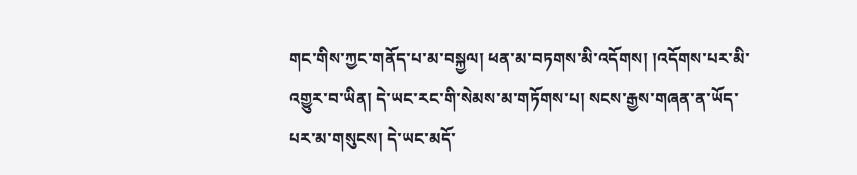གང་གིས་ཀྱང་གནོད་པ་མ་བསྐྱལ། ཕན་མ་བཏགས་མི་འདོགས། །འདོགས་པར་མི་འགྱུར་བ་ཡིན། དེ་ཡང་རང་གི་སེམས་མ་གཏོགས་པ། སངས་རྒྱས་གཞན་ན་ཡོད་པར་མ་གསུངས། དེ་ཡང་མདོ་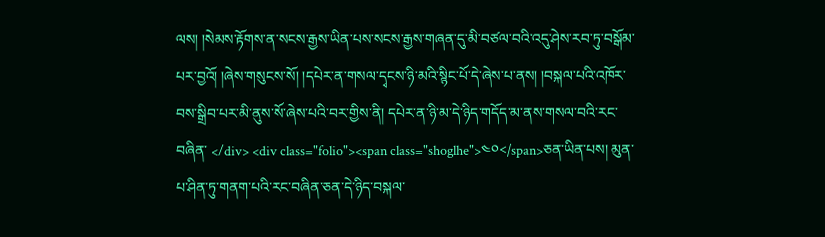ལས། །སེམས་རྟོགས་ན་སངས་རྒྱས་ཡིན་པས་སངས་རྒྱས་གཞན་དུ་མི་བཙལ་བའི་འདུ་ཤེས་རབ་ཏུ་བསྒོམ་པར་བྱའོ། །ཞེས་གསུངས་སོ། །དཔེར་ན་གསལ་དྭངས་ཉི་མའི་སྙིང་པོ་དེ་ཞེས་པ་ནས། །བསྐལ་པའི་འཁོར་བས་སྒྲིབ་པར་མི་ནུས་སོ་ཞེས་པའི་བར་གྱིས་ནི། དཔེར་ན་ཉི་མ་དེ་ཉིད་གདོད་མ་ནས་གསལ་བའི་རང་བཞིན་ </div> <div class="folio"><span class="shoglhe">༤༠</span>ཅན་ཡིན་པས། མུན་པ་ཤིན་ཏུ་གནག་པའི་རང་བཞིན་ཅན་དེ་ཉིད་བསྐལ་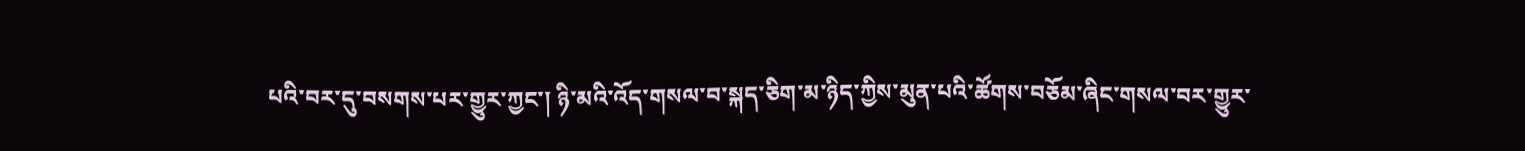པའི་བར་དུ་བསགས་པར་གྱུར་ཀྱང་། ཉི་མའི་འོད་གསལ་བ་སྐད་ཅིག་མ་ཉིད་ཀྱིས་མུན་པའི་ཚོགས་བཅོམ་ཞིང་གསལ་བར་གྱུར་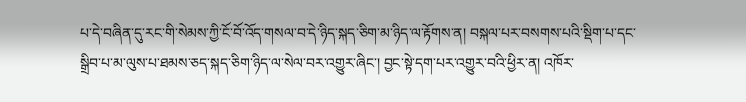པ་དེ་བཞིན་དུ་རང་གི་སེམས་ཀྱི་ངོ་བོ་འོད་གསལ་བ་དེ་ཉིད་སྐད་ཅིག་མ་ཉིད་ལ་རྟོགས་ན། བསྐལ་པར་བསགས་པའི་སྡིག་པ་དང་སྒྲིབ་པ་མ་ལུས་པ་ཐམས་ཅད་སྐད་ཅིག་ཉིད་ལ་སེལ་བར་འགྱུར་ཞིང་། བྱང་སྟེ་དག་པར་འགྱུར་བའི་ཕྱིར་ན། འཁོར་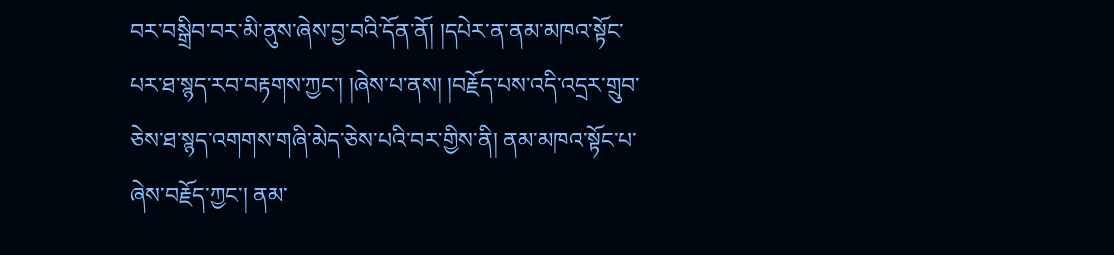བར་བསྒྲིབ་བར་མི་ནུས་ཞེས་བྱ་བའི་དོན་ནོ། །དཔེར་ན་ནམ་མཁའ་སྟོང་པར་ཐ་སྙད་རབ་བརྟགས་ཀྱང་། །ཞེས་པ་ནས། །བརྗོད་པས་འདི་འདྲར་གྲུབ་ཅེས་ཐ་སྙད་འགགས་གཞི་མེད་ཅེས་པའི་བར་གྱིས་ནི། ནམ་མཁའ་སྟོང་པ་ཞེས་བརྗོད་ཀྱང་། ནམ་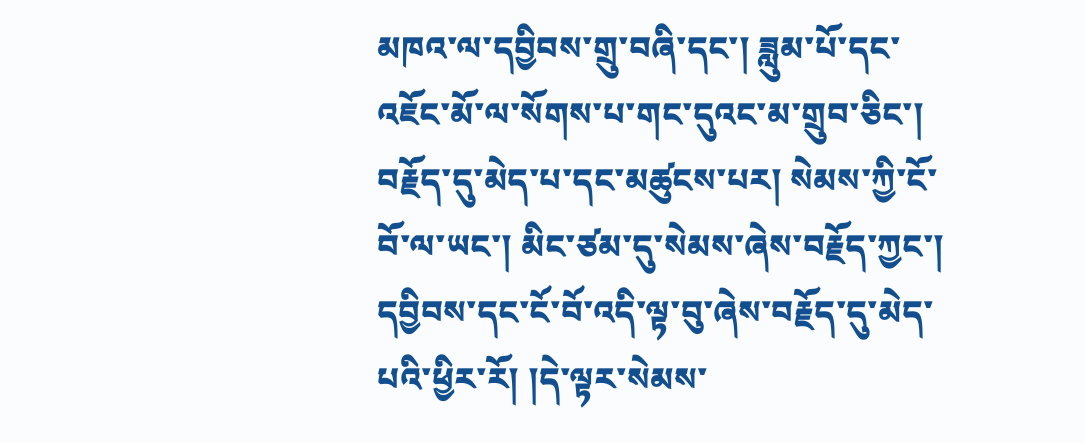མཁའ་ལ་དབྱིབས་གྲུ་བཞི་དང་། ཟླུམ་པོ་དང་འཇོང་མོ་ལ་སོགས་པ་གང་དུའང་མ་གྲུབ་ཅིང་། བརྗོད་དུ་མེད་པ་དང་མཚུངས་པར། སེམས་ཀྱི་ངོ་བོ་ལ་ཡང་། མིང་ཙམ་དུ་སེམས་ཞེས་བརྗོད་ཀྱང་། དབྱིབས་དང་ངོ་བོ་འདི་ལྟ་བུ་ཞེས་བརྗོད་དུ་མེད་པའི་ཕྱིར་རོ། །དེ་ལྟར་སེམས་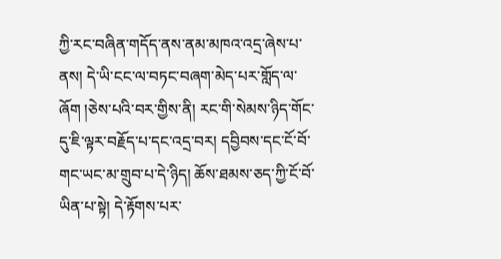ཀྱི་རང་བཞིན་གདོད་ནས་ནམ་མཁའ་འདྲ་ཞེས་པ་ནས། དེ་ཡི་ངང་ལ་བཏང་བཞག་མེད་པར་གློད་ལ་ཞོག །ཅེས་པའི་བར་གྱིས་ནི། རང་གི་སེམས་ཉིད་གོང་དུ་ཇི་ལྟར་བརྗོད་པ་དང་འདྲ་བར། དབྱིབས་དང་ངོ་བོ་གང་ཡང་མ་གྲུབ་པ་དེ་ཉིད། ཆོས་ཐམས་ཅད་ཀྱི་ངོ་བོ་ཡིན་པ་སྟེ། དེ་རྟོགས་པར་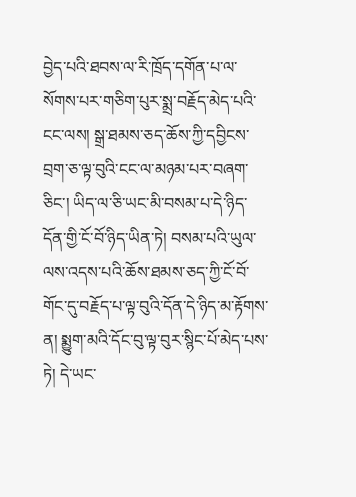བྱེད་པའི་ཐབས་ལ་རི་ཁྲོད་དགོན་པ་ལ་སོགས་པར་གཅིག་པུར་སྨྲ་བརྗོད་མེད་པའི་ངང་ལས། སྒྲ་ཐམས་ཅད་ཆོས་ཀྱི་དབྱིངས་བྲག་ཅ་ལྟ་བུའི་ངང་ལ་མཉམ་པར་བཞག་ཅིང་། ཡིད་ལ་ཅི་ཡང་མི་བསམ་པ་དེ་ཉིད་དོན་གྱི་ངོ་བོ་ཉིད་ཡིན་ཏེ། བསམ་པའི་ཡུལ་ལས་འདས་པའི་ཆོས་ཐམས་ཅད་ཀྱི་ངོ་བོ་གོང་དུ་བརྗོད་པ་ལྟ་བུའི་དོན་དེ་ཉིད་མ་རྟོགས་ན། སྨྱུག་མའི་དོང་བུ་ལྟ་བུར་སྙིང་པོ་མེད་པས་ཏེ། དེ་ཡང་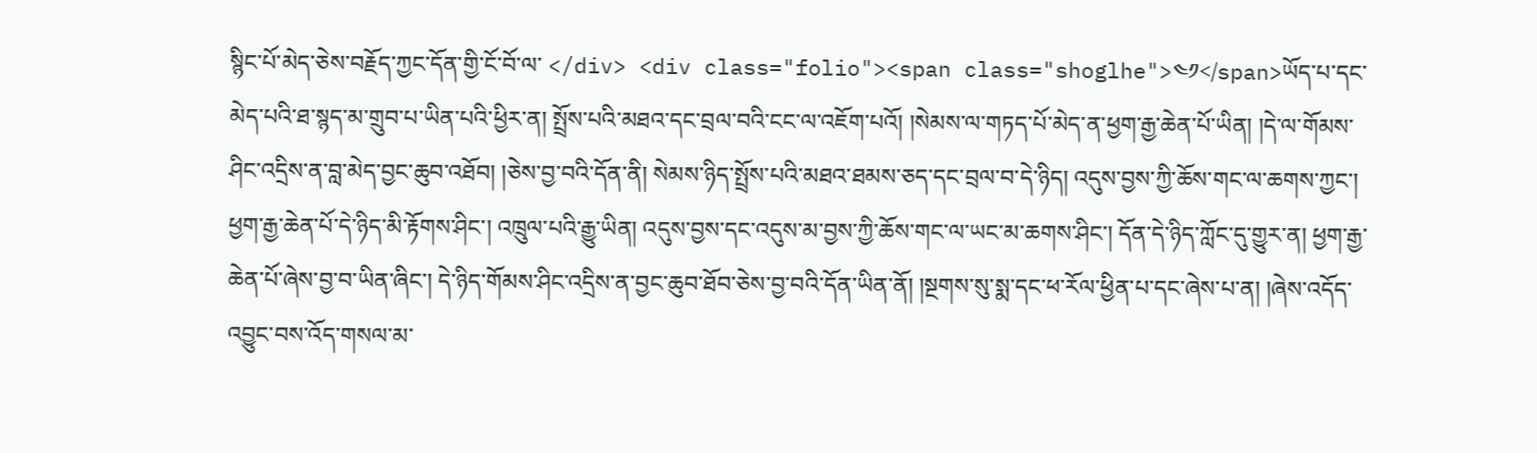སྙིང་པོ་མེད་ཅེས་བརྗོད་ཀྱང་དོན་གྱི་ངོ་བོ་ལ་ </div> <div class="folio"><span class="shoglhe">༤༡</span>ཡོད་པ་དང་མེད་པའི་ཐ་སྙད་མ་གྲུབ་པ་ཡིན་པའི་ཕྱིར་ན། སྤྲོས་པའི་མཐའ་དང་བྲལ་བའི་ངང་ལ་འཇོག་པའོ། །སེམས་ལ་གཏད་པོ་མེད་ན་ཕྱག་རྒྱ་ཆེན་པོ་ཡིན། །དེ་ལ་གོམས་ཤིང་འདྲིས་ན་བླ་མེད་བྱང་ཆུབ་འཐོབ། །ཅེས་བྱ་བའི་དོན་ནི། སེམས་ཉིད་སྤྲོས་པའི་མཐའ་ཐམས་ཅད་དང་བྲལ་བ་དེ་ཉིད། འདུས་བྱས་ཀྱི་ཆོས་གང་ལ་ཆགས་ཀྱང་། ཕྱག་རྒྱ་ཆེན་པོ་དེ་ཉིད་མི་རྟོགས་ཤིང་། འཁྲུལ་པའི་རྒྱུ་ཡིན། འདུས་བྱས་དང་འདུས་མ་བྱས་ཀྱི་ཆོས་གང་ལ་ཡང་མ་ཆགས་ཤིང་། དོན་དེ་ཉིད་ཀློང་དུ་གྱུར་ན། ཕྱག་རྒྱ་ཆེན་པོ་ཞེས་བྱ་བ་ཡིན་ཞིང་། དེ་ཉིད་གོམས་ཤིང་འདྲིས་ན་བྱང་ཆུབ་ཐོབ་ཅེས་བྱ་བའི་དོན་ཡིན་ནོ། །སྔགས་སུ་སྨ་དང་ཕ་རོལ་ཕྱིན་པ་དང་ཞེས་པ་ན། །ཞེས་འདོད་འབྱུང་བས་འོད་གསལ་མ་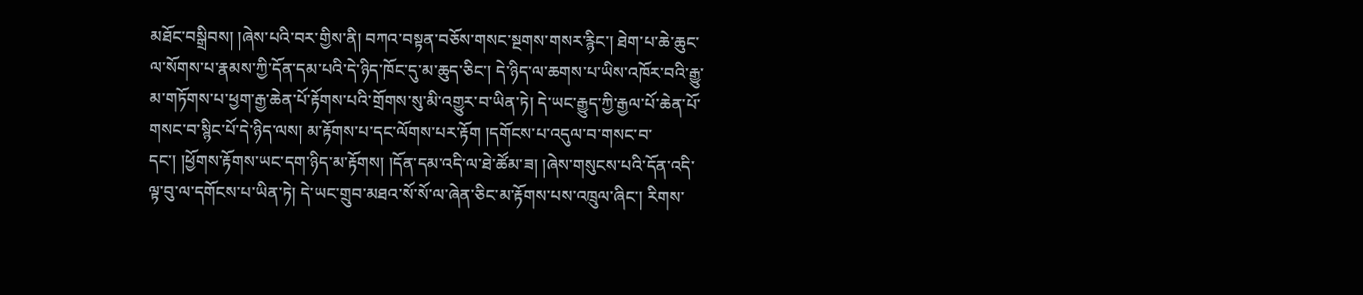མཐོང་བསྒྲིབས། །ཞེས་པའི་བར་གྱིས་ནི། བཀའ་བསྟན་བཅོས་གསང་སྔགས་གསར་རྙིང་། ཐེག་པ་ཆེ་ཆུང་ལ་སོགས་པ་རྣམས་ཀྱི་དོན་དམ་པའི་དེ་ཉིད་ཁོང་དུ་མ་ཆུད་ཅིང་། དེ་ཉིད་ལ་ཆགས་པ་ཡིས་འཁོར་བའི་རྒྱུ་མ་གཏོགས་པ་ཕྱག་རྒྱ་ཆེན་པོ་རྟོགས་པའི་གྲོགས་སུ་མི་འགྱུར་བ་ཡིན་ཏེ། དེ་ཡང་རྒྱུད་ཀྱི་རྒྱལ་པོ་ཆེན་པོ་གསང་བ་སྙིང་པོ་དེ་ཉིད་ལས། མ་རྟོགས་པ་དང་ལོགས་པར་རྟོག །དགོངས་པ་འདུལ་བ་གསང་བ་དང་། །ཕྱོགས་རྟོགས་ཡང་དག་ཉིད་མ་རྟོགས། །དོན་དམ་འདི་ལ་ཐེ་ཚོམ་ཟ། །ཞེས་གསུངས་པའི་དོན་འདི་ལྟ་བུ་ལ་དགོངས་པ་ཡིན་ཏེ། དེ་ཡང་གྲུབ་མཐའ་སོ་སོ་ལ་ཞེན་ཅིང་མ་རྟོགས་པས་འཁྲུལ་ཞིང་། རིགས་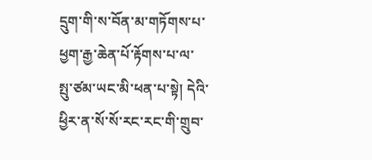དྲུག་གི་ས་བོན་མ་གཏོགས་པ་ཕྱག་རྒྱ་ཆེན་པོ་རྟོགས་པ་ལ་སྤུ་ཙམ་ཡང་མི་ཕན་པ་སྟེ། དེའི་ཕྱིར་ན་སོ་སོ་རང་རང་གི་གྲུབ་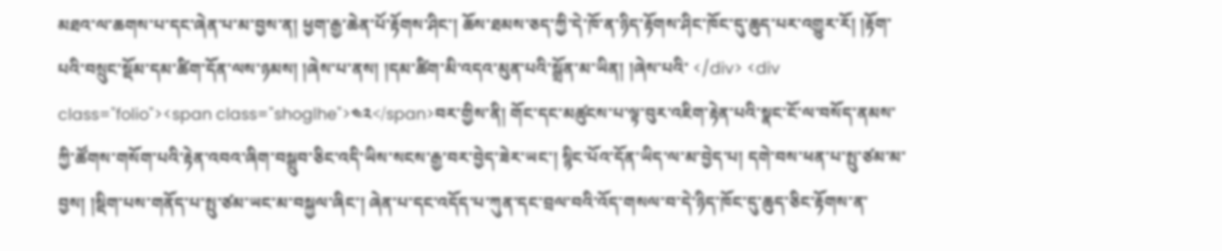མཐའ་ལ་ཆགས་པ་དང་ཞེན་པ་མ་བྱས་ན། ཕྱག་རྒྱ་ཆེན་པོ་རྟོགས་ཤིང་། ཆོས་ཐམས་ཅད་ཀྱི་དེ་ཁོ་ན་ཉིད་རྟོགས་ཤིང་ཁོང་དུ་ཆུད་པར་འགྱུར་རོ། །རྟོག་པའི་བསྲུང་སྡོམ་དམ་ཚིག་དོན་ལས་ཉམས། །ཞེས་པ་ནས། །དམ་ཚིག་མི་འདའ་མུན་པའི་སྒྲོན་མ་ཡིན། །ཞེས་པའི་ </div> <div class="folio"><span class="shoglhe">༤༢</span>བར་གྱིས་ནི། གོང་དང་མཚུངས་པ་ལྟ་བུར་འཇིག་རྟེན་པའི་སྣང་ངོ་ལ་བསོད་ནམས་ཀྱི་ཚོགས་གསོག་པའི་རྟེན་འབའ་ཞིག་བསྒྲུབ་ཅིང་འདི་ཡིས་སངས་རྒྱ་བར་བྱེད་ཟེར་ཡང་། སྙིང་པོའ་དོན་ཡིད་ལ་མ་བྱེད་པ། དགེ་བས་ཕན་པ་སྤུ་ཙམ་མ་བྱས། །སྡིག་པས་གནོད་པ་སྤུ་ཙམ་ཡང་མ་བསྐྱལ་ཞིང་། ཞེན་པ་དང་འདོད་པ་ཀུན་དང་བྲལ་བའི་འོད་གསལ་བ་དེ་ཉིད་ཁོང་དུ་ཆུད་ཅིང་རྟོགས་ན་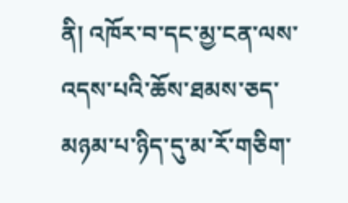ནི། འཁོར་བ་དང་མྱ་ངན་ལས་འདས་པའི་ཆོས་ཐམས་ཅད་མཉམ་པ་ཉིད་དུ་མ་རོ་གཅིག་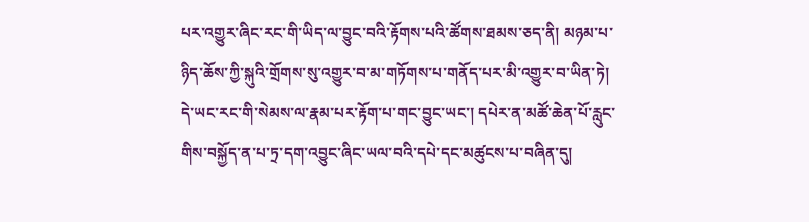པར་འགྱུར་ཞིང་རང་གི་ཡིད་ལ་བྱུང་བའི་རྟོགས་པའི་ཚོགས་ཐམས་ཅད་ནི། མཉམ་པ་ཉིད་ཆོས་ཀྱི་སྐུའི་གྲོགས་སུ་འགྱུར་བ་མ་གཏོགས་པ་གནོད་པར་མི་འགྱུར་བ་ཡིན་ཏེ། དེ་ཡང་རང་གི་སེམས་ལ་རྣམ་པར་རྟོག་པ་གང་བྱུང་ཡང་། དཔེར་ན་མཚོ་ཆེན་པོ་རླུང་གིས་བསྐྱོད་ན་པ་ཏྲ་དག་འབྱུང་ཞིང་ཡལ་བའི་དཔེ་དང་མཚུངས་པ་བཞིན་དུ།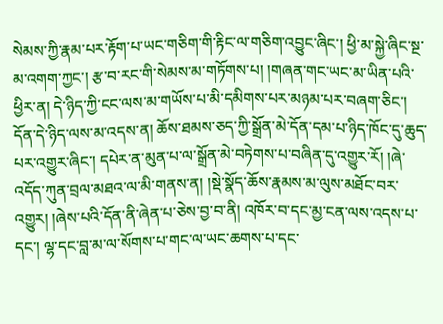སེམས་ཀྱི་རྣམ་པར་རྟོག་པ་ཡང་གཅིག་གི་རྟིང་ལ་གཅིག་འབྱུང་ཞིང་། ཕྱི་མ་སྐྱེ་ཞིང་སྔ་མ་འགག་ཀྱང་། རྩ་བ་རང་གི་སེམས་མ་གཏོགས་པ། །གཞན་གང་ཡང་མ་ཡིན་པའི་ཕྱིར་ན། དེ་ཉིད་ཀྱི་ངང་ལས་མ་གཡོས་པ་མི་དམིགས་པར་མཉམ་པར་བཞག་ཅིང་། དོན་དེ་ཉིད་ལས་མ་འདས་ན། ཆོས་ཐམས་ཅད་ཀྱི་སྒྲོན་མེ་དོན་དམ་པ་ཉིད་ཁོང་དུ་ཆུད་པར་འགྱུར་ཞིང་། དཔེར་ན་མུན་པ་ལ་སྒྲོན་མེ་བཏེགས་པ་བཞིན་དུ་འགྱུར་རོ། །ཞེ་འདོད་ཀུན་བྲལ་མཐའ་ལ་མི་གནས་ན། །སྡེ་སྣོད་ཆོས་རྣམས་མ་ལུས་མཐོང་བར་འགྱུར། །ཞེས་པའི་དོན་ནི་ཞེན་པ་ཅེས་བྱ་བ་ནི། འཁོར་བ་དང་མྱ་ངན་ལས་འདས་པ་དང་། ལྷ་དང་བླ་མ་ལ་སོགས་པ་གང་ལ་ཡང་ཆགས་པ་དང་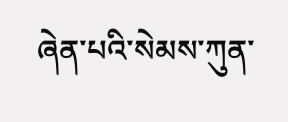ཞེན་པའི་སེམས་ཀུན་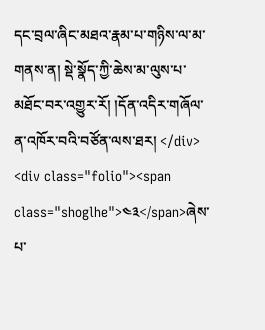དང་བྲལ་ཞིང་མཐའ་རྣམ་པ་གཉིས་ལ་མ་གནས་ན། སྡེ་སྣོད་ཀྱི་ཆེས་མ་ལུས་པ་མཐོང་བར་འགྱུར་རོ། །དོན་འདིར་གཞོལ་ན་འཁོར་བའི་བཙོན་ལས་ཐར། </div> <div class="folio"><span class="shoglhe">༤༣</span>ཞེས་པ་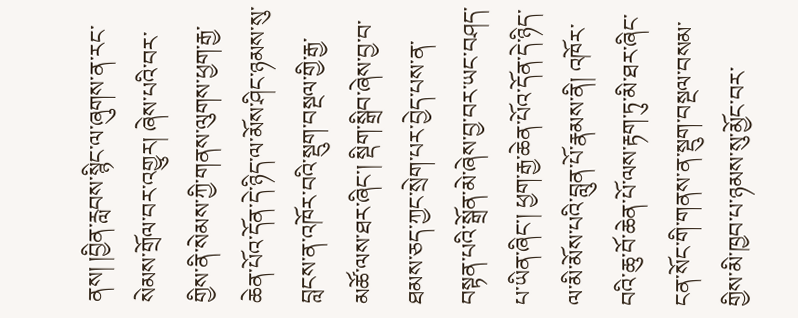ནས། །བྱིན་རླབས་སྙིང་ལ་ཞུགས་ན་རང་སེམས་གྲོལ་བར་འགྱུར། ཞེས་པའི་བར་གྱིས་ནི་སེམས་ཀྱི་གནས་ལུགས་ཕྱག་རྒྱ་ཆེན་པོའ་དོན་དེ་ཉིད་ལ་མོས་ཤིང་ཉམས་སུ་བླངས་ན་འཁོར་བའི་སྡུག་བསྔལ་གྱི་རྒྱ་མཚོ་ལས་ཐར་ཞིང་། སྡིག་སྒྲིབ་ཞེས་བྱ་བ་ཐམས་ཅད་ཀྱང་སྲེག་པར་བྱེད་པས་ན་བསྟན་པའི་སྒྲོན་མེ་ཞེས་བྱ་བར་ཡང་བཤད་པ་ཡིན་ཞིང་། ཕྱག་རྒྱ་ཆེན་པོའ་དོན་དེ་ཉིད་ལ་མི་མོས་པའི་བླུན་པོ་རྣམས་ནི། འཁོར་བའི་ཆུ་བོ་ཆེན་པོ་ལས་རྟག་ཏུ་མི་ཐར་ཞིང་ངན་སོང་གི་གནས་ན་སྡུག་བསྔལ་བསམ་གྱིས་མི་ཁྱབ་པ་ཉམས་སུ་མྱོང་བར་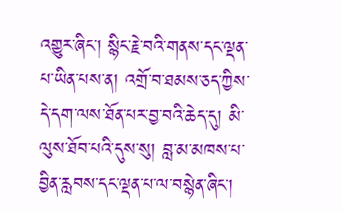འགྱུར་ཞིང་། སྙིང་རྗེ་བའི་གནས་དང་ལྡན་པ་ཡིན་པས་ན། འགྲོ་བ་ཐམས་ཅད་ཀྱིས་དེ་དག་ལས་ཐོན་པར་བྱ་བའི་ཆེད་དུ། མི་ལུས་ཐོབ་པའི་དུས་སུ། བླ་མ་མཁས་པ་བྱིན་རླབས་དང་ལྡན་པ་ལ་བསྙེན་ཞིང་།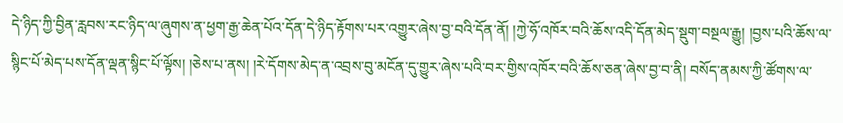དེ་ཉིད་ཀྱི་བྱིན་རླབས་རང་ཉིད་ལ་ཞུགས་ན་ཕྱག་རྒྱ་ཆེན་པོའ་དོན་དེ་ཉིད་རྟོགས་པར་འགྱུར་ཞེས་བྱ་བའི་དོན་ནོ། །ཀྱེ་ཧོ་འཁོར་བའི་ཆོས་འདི་དོན་མེད་སྡུག་བསྔལ་རྒྱུ། །བྱས་པའི་ཆོས་ལ་སྙིང་པོ་མེད་པས་དོན་ལྡན་སྙིང་པོ་ལྟོས། །ཅེས་པ་ནས། །རེ་དོགས་མེད་ན་འབྲས་བུ་མངོན་དུ་གྱུར་ཞེས་པའི་བར་གྱིས་འཁོར་བའི་ཆོས་ཅན་ཞེས་བྱ་བ་ནི། བསོད་ནམས་ཀྱི་ཚོགས་ལ་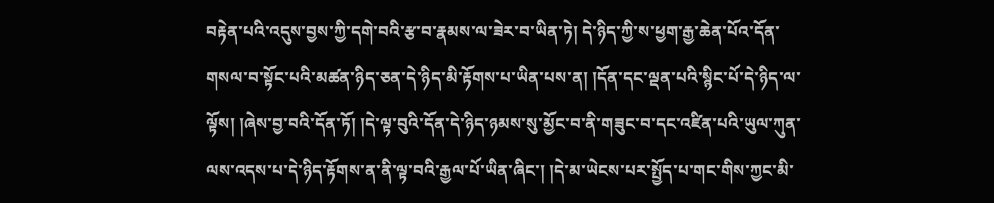བརྟེན་པའི་འདུས་བྱས་ཀྱི་དགེ་བའི་རྩ་བ་རྣམས་ལ་ཟེར་བ་ཡིན་ཏེ། དེ་ཉིད་ཀྱི་ས་ཕྱག་རྒྱ་ཆེན་པོའ་དོན་གསལ་བ་སྟོང་པའི་མཚན་ཉིད་ཅན་དེ་ཉིད་མི་རྟོགས་པ་ཡིན་པས་ན། །དོན་དང་ལྡན་པའི་སྙིང་པོ་དེ་ཉིད་ལ་ལྟོས། །ཞེས་བྱ་བའི་དོན་ཏོ། །དེ་ལྟ་བུའི་དོན་དེ་ཉིད་ཉམས་སུ་མྱོང་བ་ནི་གཟུང་བ་དང་འཛིན་པའི་ཡུལ་ཀུན་ལས་འདས་པ་དེ་ཉིད་རྟོགས་ན་ནི་ལྟ་བའི་རྒྱལ་པོ་ཡིན་ཞིང་། །དེ་མ་ཡེངས་པར་སྤྱོད་པ་གང་གིས་ཀྱང་མི་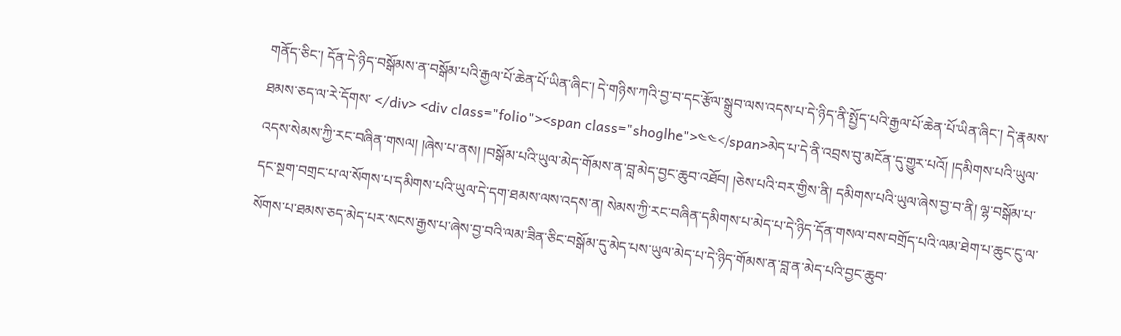གནོད་ཅིང་། དོན་དེ་ཉིད་བསྒོམས་ན་བསྒོམ་པའི་རྒྱལ་པོ་ཆེན་པོ་ཡིན་ཞིང་། དེ་གཉིས་ཀའི་བྱ་བ་དང་རྩོལ་སྒྲུབ་ལས་འདས་པ་དེ་ཉིད་ནི་སྤྱོད་པའི་རྒྱལ་པོ་ཆེན་པོ་ཡིན་ཞིང་། དེ་རྣམས་ཐམས་ཅད་ལ་རེ་དོགས་ </div> <div class="folio"><span class="shoglhe">༤༤</span>མེད་པ་དེ་ནི་འབྲས་བུ་མངོན་དུ་གྱུར་པའོ། །དམིགས་པའི་ཡུལ་འདས་སེམས་ཀྱི་རང་བཞིན་གསལ། །ཞེས་པ་ནས། །བསྒོམ་པའི་ཡུལ་མེད་གོམས་ན་བླ་མེད་བྱང་ཆུབ་འཐོབ། །ཅེས་པའི་བར་གྱིས་ནི། དམིགས་པའི་ཡུལ་ཞེས་བྱ་བ་ནི། ལྷ་བསྒོམ་པ་དང་སྔག་བགྲང་པ་ལ་སོགས་པ་དམིགས་པའི་ཡུལ་དེ་དག་ཐམས་ལས་འདས་ན། སེམས་ཀྱི་རང་བཞིན་དམིགས་པ་མེད་པ་དེ་ཉིད་དོན་གསལ་བས་བགྲོད་པའི་ལམ་ཐེག་པ་ཆུང་ངུ་ལ་སོགས་པ་ཐམས་ཅད་མེད་པར་སངས་རྒྱས་པ་ཞེས་བྱ་བའི་ལམ་ཟིན་ཅིང་བསྒོམ་དུ་མེད་པས་ཡུལ་མེད་པ་དེ་ཉིད་གོམས་ན་བླ་ན་མེད་པའི་བྱང་ཆུབ་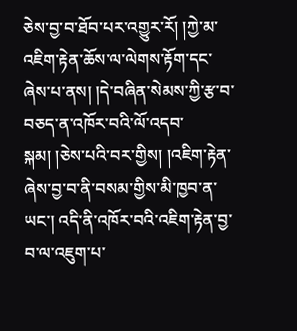ཅེས་བྱ་བ་ཐོབ་པར་འགྱུར་རོ། །ཀྱེ་མ་འཇིག་རྟེན་ཆོས་ལ་ལེགས་རྟོག་དང་ཞེས་པ་ནས། །དེ་བཞིན་སེམས་ཀྱི་རྩ་བ་བཅད་ན་འཁོར་བའི་ལོ་འདབ་སྐམ། །ཅེས་པའི་བར་གྱིས། །འཇིག་རྟེན་ཞེས་བྱ་བ་ནི་བསམ་གྱིས་མི་ཁྱབ་ན་ཡང་། འདི་ནི་འཁོར་བའི་འཇིག་རྟེན་བྱ་བ་ལ་འཇུག་པ་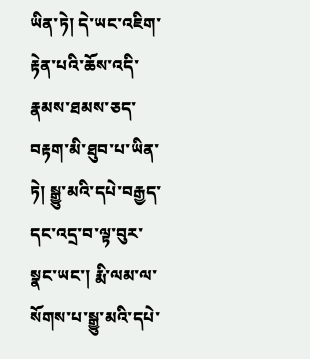ཡིན་ཏེ། དེ་ཡང་འཇིག་རྟེན་པའི་ཆོས་འདི་རྣམས་ཐམས་ཅད་བརྟག་མི་ཐུབ་པ་ཡིན་ཏེ། སྒྱུ་མའི་དཔེ་བརྒྱད་དང་འདྲ་བ་ལྟ་བུར་སྣང་ཡང་། རྨི་ལམ་ལ་སོགས་པ་སྒྱུ་མའི་དཔེ་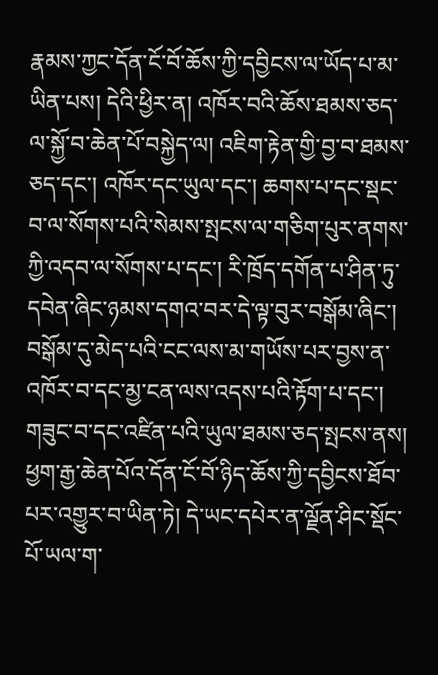རྣམས་ཀྱང་དོན་ངོ་བོ་ཆོས་ཀྱི་དབྱིངས་ལ་ཡོད་པ་མ་ཡིན་པས། དེའི་ཕྱིར་ན། འཁོར་བའི་ཆོས་ཐམས་ཅད་ལ་སྐྱོ་བ་ཆེན་པོ་བསྐྱེད་ལ། འཇིག་རྟེན་གྱི་བྱ་བ་ཐམས་ཅད་དང་། འཁོར་དང་ཡུལ་དང་། ཆགས་པ་དང་སྡང་བ་ལ་སོགས་པའི་སེམས་སྤངས་ལ་གཅིག་པུར་ནགས་ཀྱི་འདབ་ལ་སོགས་པ་དང་། རི་ཁྲོད་དགོན་པ་ཤིན་ཏུ་དབེན་ཞིང་ཉམས་དགའ་བར་དེ་ལྟ་བུར་བསྒོམ་ཞིང་། བསྒོམ་དུ་མེད་པའི་ངང་ལས་མ་གཡོས་པར་བྱས་ན་འཁོར་བ་དང་མྱ་ངན་ལས་འདས་པའི་རྟོག་པ་དང་། གཟུང་བ་དང་འཛིན་པའི་ཡུལ་ཐམས་ཅད་སྤངས་ནས། ཕྱག་རྒྱ་ཆེན་པོའ་དོན་ངོ་བོ་ཉིད་ཆོས་ཀྱི་དབྱིངས་ཐོབ་པར་འགྱུར་བ་ཡིན་ཏེ། དེ་ཡང་དཔེར་ན་ལྗོན་ཤིང་སྡོང་པོ་ཡལ་ག་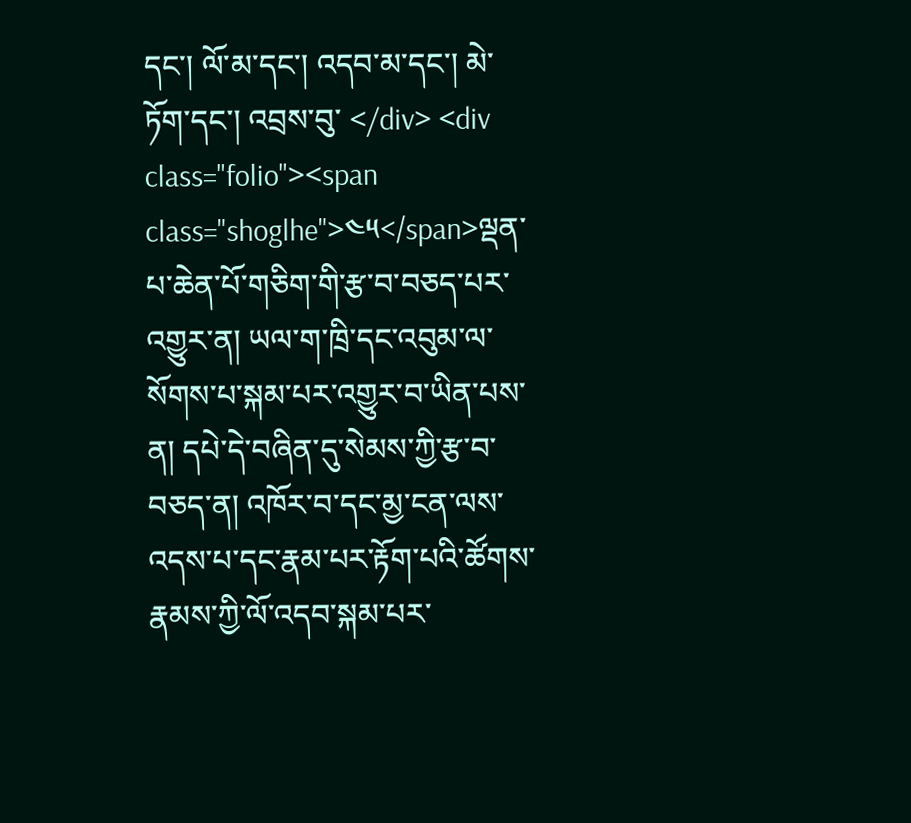དང་། ལོ་མ་དང་། འདབ་མ་དང་། མེ་ཏོག་དང་། འབྲས་བུ་ </div> <div class="folio"><span class="shoglhe">༤༥</span>ལྡན་པ་ཆེན་པོ་གཅིག་གི་རྩ་བ་བཅད་པར་འགྱུར་ན། ཡལ་ག་ཁྲི་དང་འབུམ་ལ་སོགས་པ་སྐམ་པར་འགྱུར་བ་ཡིན་པས་ན། དཔེ་དེ་བཞིན་དུ་སེམས་ཀྱི་རྩ་བ་བཅད་ན། འཁོར་བ་དང་མྱ་ངན་ལས་འདས་པ་དང་རྣམ་པར་རྟོག་པའི་ཚོགས་རྣམས་ཀྱི་ལོ་འདབ་སྐམ་པར་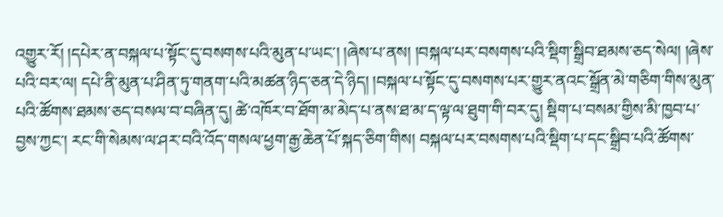འགྱུར་རོ། །དཔེར་ན་བསྐལ་པ་སྟོང་དུ་བསགས་པའི་མུན་པ་ཡང་། །ཞེས་པ་ནས། །བསྐལ་པར་བསགས་པའི་སྡིག་སྒྲིབ་ཐམས་ཅད་སེལ། །ཞེས་པའི་བར་ལ། དཔེ་ནི་མུན་པ་ཤིན་ཏུ་གནག་པའི་མཚན་ཉིད་ཅན་དེ་ཉིད། །བསྐལ་པ་སྟོང་དུ་བསགས་པར་གྱུར་ནའང་སྒྲོན་མེ་གཅིག་གིས་མུན་པའི་ཚོགས་ཐམས་ཅད་བསལ་བ་བཞིན་དུ། ཚེ་འཁོར་བ་ཐོག་མ་མེད་པ་ནས་ཐ་མ་ད་ལྟ་ལ་ཐུག་གི་བར་དུ། སྡིག་པ་བསམ་གྱིས་མི་ཁྱབ་པ་བྱས་ཀྱང་། རང་གི་སེམས་ལ་ཤར་བའི་འོད་གསལ་ཕྱག་རྒྱ་ཆེན་པོ་སྐད་ཅིག་གིས། བསྐལ་པར་བསགས་པའི་སྡིག་པ་དང་སྒྲིབ་པའི་ཚོགས་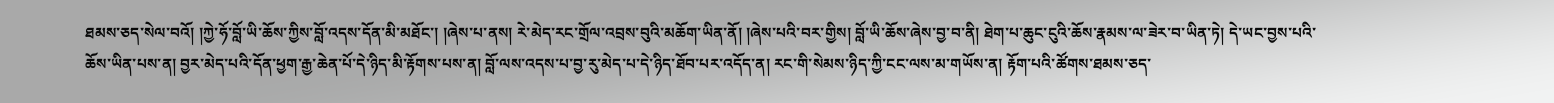ཐམས་ཅད་སེལ་བའོ། །ཀྱེ་ཧོ་བློ་ཡི་ཆོས་ཀྱིས་བློ་འདས་དོན་མི་མཐོང་། །ཞེས་པ་ནས། རེ་མེད་རང་གྲོལ་འབྲས་བུའི་མཆོག་ཡིན་ནོ། །ཞེས་པའི་བར་གྱིས། བློ་ཡི་ཆོས་ཞེས་བྱ་བ་ནི། ཐེག་པ་ཆུང་ངུའི་ཆོས་རྣམས་ལ་ཟེར་བ་ཡིན་ཏེ། དེ་ཡང་བྱས་པའི་ཆོས་ཡིན་པས་ན། བྱར་མེད་པའི་དོན་ཕྱག་རྒྱ་ཆེན་པོ་དེ་ཉིད་མི་རྟོགས་པས་ན། བློ་ལས་འདས་པ་བྱ་རུ་མེད་པ་དེ་ཉིད་ཐོབ་པར་འདོད་ན། རང་གི་སེམས་ཉིད་ཀྱི་ངང་ལས་མ་གཡོས་ན། རྟོག་པའི་ཚོགས་ཐམས་ཅད་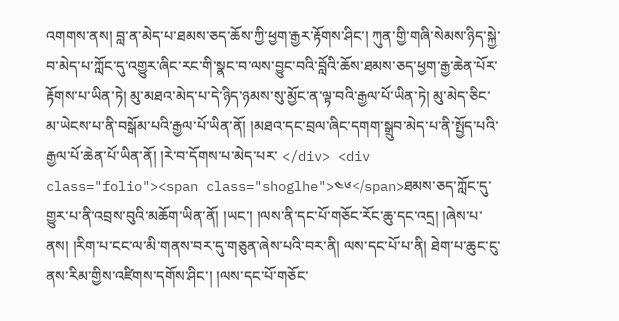འགགས་ནས། བླ་ན་མེད་པ་ཐམས་ཅད་ཆོས་ཀྱི་ཕྱག་རྒྱར་རྟོགས་ཤིང་། ཀུན་གྱི་གཞི་སེམས་ཉིད་སྐྱེ་བ་མེད་པ་ཀློང་དུ་འགྱུར་ཞིང་རང་གི་སྣང་བ་ལས་བྱུང་བའི་བློའི་ཆོས་ཐམས་ཅད་ཕྱག་རྒྱ་ཆེན་པོར་རྟོགས་པ་ཡིན་ཏེ། མུ་མཐའ་མེད་པ་དེ་ཉིད་ཉམས་སུ་མྱོང་ན་ལྟ་བའི་རྒྱལ་པོ་ཡིན་ཏེ། མུ་མེད་ཅིང་མ་ཡེངས་པ་ནི་བསྒོམ་པའི་རྒྱལ་པོ་ཡིན་ནོ། །མཐའ་དང་བྲལ་ཞིང་དགག་སྒྲུབ་མེད་པ་ནི་སྤྱོད་པའི་རྒྱལ་པོ་ཆེན་པོ་ཡིན་ནོ། །རེ་བ་དོགས་པ་མེད་པར་ </div> <div class="folio"><span class="shoglhe">༤༦</span>ཐམས་ཅད་ཀློང་དུ་གྱུར་པ་ནི་འབྲས་བུའི་མཆོག་ཡིན་ནོ། །ཡང་། །ལས་ནི་དང་པོ་གཅོང་རོང་ཆུ་དང་འདྲ། །ཞེས་པ་ནས། །རིག་པ་ངང་ལ་མི་གནས་བར་དུ་གཅུན་ཞེས་པའི་བར་ནི། ལས་དང་པོ་པ་ནི། ཐེག་པ་ཆུང་ངུ་ནས་རིམ་གྱིས་འཛིགས་དགོས་ཤིང་། །ལས་དང་པོ་གཅོང་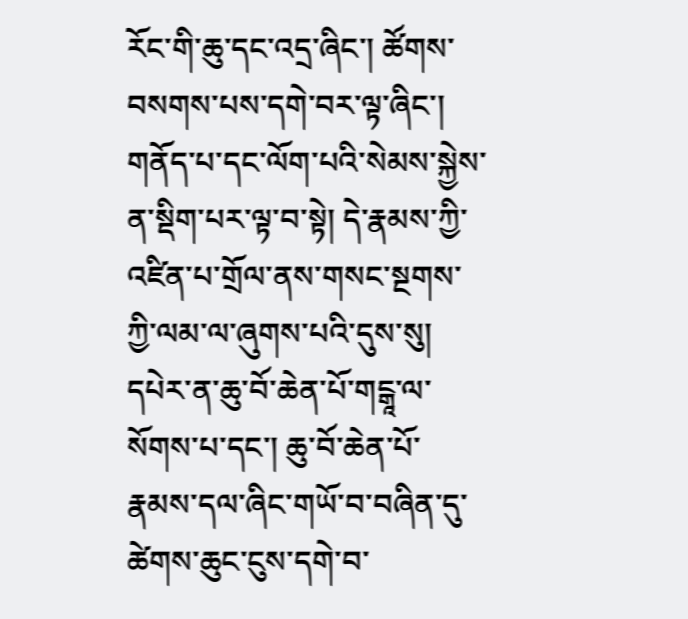རོང་གི་ཆུ་དང་འདྲ་ཞིང་། ཚོགས་བསགས་པས་དགེ་བར་ལྟ་ཞིང་། གནོད་པ་དང་ལོག་པའི་སེམས་སྐྱེས་ན་སྡིག་པར་ལྟ་བ་སྟེ། དེ་རྣམས་ཀྱི་འཛིན་པ་གྲོལ་ནས་གསང་སྔགས་ཀྱི་ལམ་ལ་ཞུགས་པའི་དུས་སུ། དཔེར་ན་ཆུ་བོ་ཆེན་པོ་གངྒཱ་ལ་སོགས་པ་དང་། ཆུ་བོ་ཆེན་པོ་རྣམས་དལ་ཞིང་གཡོ་བ་བཞིན་དུ་ཚེགས་ཆུང་ངུས་དགེ་བ་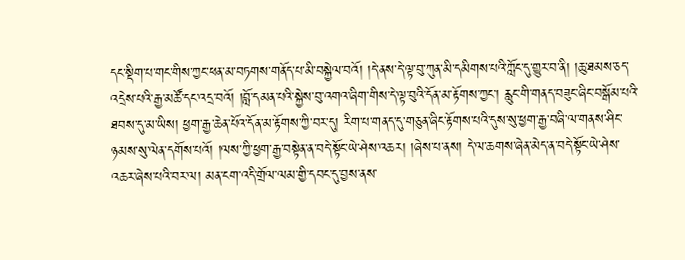དང་སྡིག་པ་གང་གིས་ཀྱང་ཕན་མ་བཏགས་གནོད་པ་མི་བསྐྱེལ་བའོ། །དེ་ནས་དེ་ལྟ་བུ་ཀུན་མི་དམིགས་པའི་ཀློང་དུ་གྱུར་བ་ནི། །ཆུ་ཐམས་ཅད་འདྲེས་པའི་རྒྱ་མཚོ་དང་འདྲ་བའོ། །བློ་དམན་པའི་སྐྱེས་བུ་འགའ་ཞིག་གིས་དེ་ལྟ་བུའི་དོན་མ་རྟོགས་ཀྱང་། རླུང་གི་གནད་བཟུང་ཞིང་བསྒོམ་པའི་ཐབས་དུ་མ་ཡིས། ཕྱག་རྒྱ་ཆེན་པོའ་དོན་མ་རྟོགས་ཀྱི་བར་དུ། རིག་པ་གནད་དུ་གཅུན་ཞིང་རྟོགས་པའི་དུས་སུ་ཕྱག་རྒྱ་བཞི་ལ་གནས་ཤིང་ཉམས་སུ་ལེན་དགོས་པའོ། །ལས་ཀྱི་ཕྱག་རྒྱ་བསྟེན་ན་བདེ་སྟོང་ཡེ་ཤེས་འཆར། །ཞེས་པ་ནས། དེ་ལ་ཆགས་ཞེན་མེད་ན་བདེ་སྟོང་ཡེ་ཤེས་འཆར་ཞེས་པའི་བར་ལ། མན་ངག་འདི་གྲོལ་ལམ་གྱི་དབང་དུ་བྱས་ནས་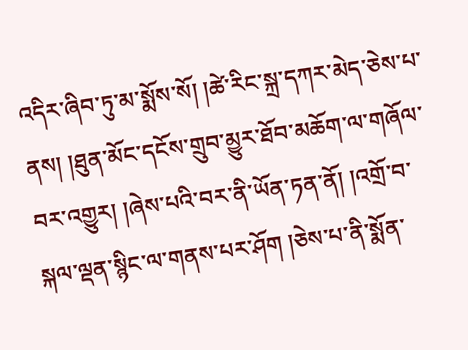འདིར་ཞིབ་ཏུ་མ་སྨོས་སོ། །ཚེ་རིང་སྐྲ་དཀར་མེད་ཅེས་པ་ནས། །ཐུན་མོང་དངོས་གྲུབ་མྱུར་ཐོབ་མཆོག་ལ་གཞོལ་བར་འགྱུར། །ཞེས་པའི་བར་ནི་ཡོན་ཏན་ནོ། །འགྲོ་བ་སྐལ་ལྡན་སྙིང་ལ་གནས་པར་ཤོག །ཅེས་པ་ནི་སྨོན་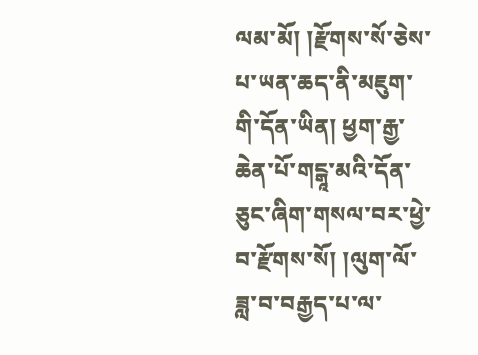ལམ་མོ། །རྫོགས་སོ་ཅེས་པ་ཡན་ཆད་ནི་མཇུག་གི་དོན་ཡིན། ཕྱག་རྒྱ་ཆེན་པོ་གངྒཱ་མའི་དོན་ཅུང་ཞིག་གསལ་བར་ཕྱེ་བ་རྫོགས་སོ། །ལུག་ལོ་ཟླ་བ་བརྒྱད་པ་ལ་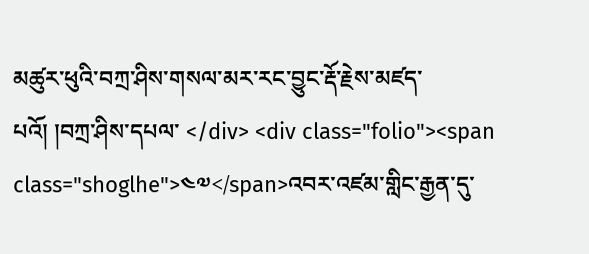མཚུར་ཕུའི་བཀྲ་ཤིས་གསལ་མར་རང་བྱུང་རྡོ་རྗེས་མཛད་པའོ། །བཀྲ་ཤིས་དཔལ་ </div> <div class="folio"><span class="shoglhe">༤༧</span>འབར་འཛམ་གླིང་རྒྱན་དུ་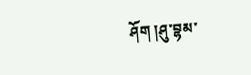ཤོག །ཤུ་བྷམ་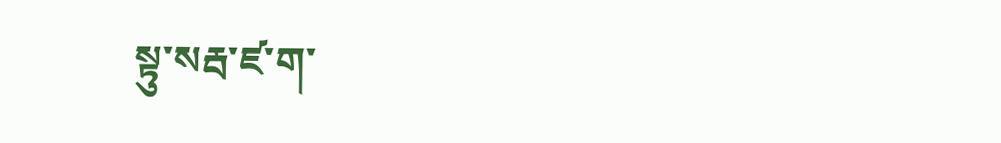སྟུ་སརྦ་ཛ་ག་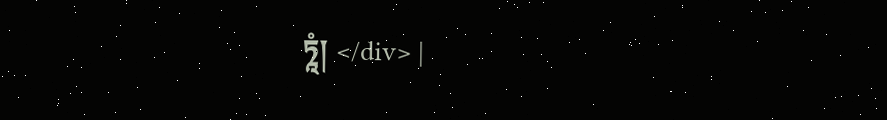ཏཱཾ། </div> |